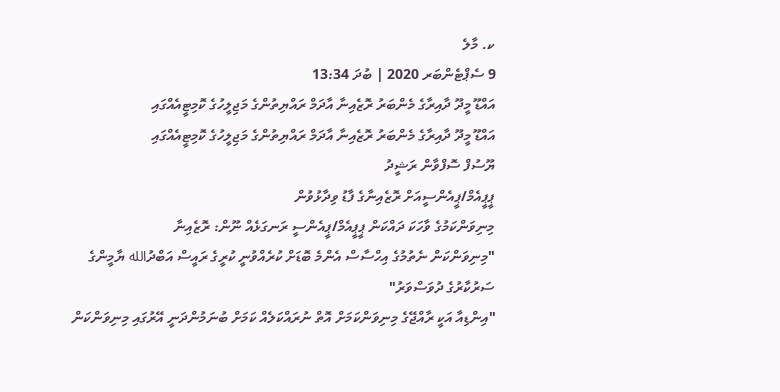ކ. މާލެ
9 ސެޕްޓެންބަރ 2020 | ބުދަ 13:34
އައްޑޫ މީދޫ ދާއިރާގެ މެންބަރު ރޮޒެއިނާ އާދަމް ރައްޔިތުންގެ މަޖިލީހުގެ ކޮމިޓީއެއްގައި
އައްޑޫ މީދޫ ދާއިރާގެ މެންބަރު ރޮޒެއިނާ އާދަމް ރައްޔިތުންގެ މަޖިލީހުގެ ކޮމިޓީއެއްގައި
ޔޫސުފް ސޮފްވާން ރަޝީދު
ޕީޕީއެމް/ޕީއެންސީއަށް ރޮޒެއިނާގެ ފާޑު ވިދާޅުވުން
މިނިވަންކަމުގެ ވާހަކަ ދައްކަން ޕީޕީއެމް/ޕީއެންސީ ރަނގަޅެއް ނޫން: ރޮޒެއިނާ
"މިނިވަންކަން ނެތުމުގެ އިހްސާސް އެންމެ ބޮޑަށް ކުރެއްވުނީ ކުރީގެ ރައީސް އަބްދުالله ޔާމީންގެ ސަރުކާރުގެ ދުވަސްވަރު"
"އިންޑިއާ އަކީ ރާއްޖޭގެ މިނިވަންކަމަށް އޮތް ނުރައްކަލެއް ކަމަށް ބުނަމުންދަނީ އޭރުގައި މިނިވަންކަން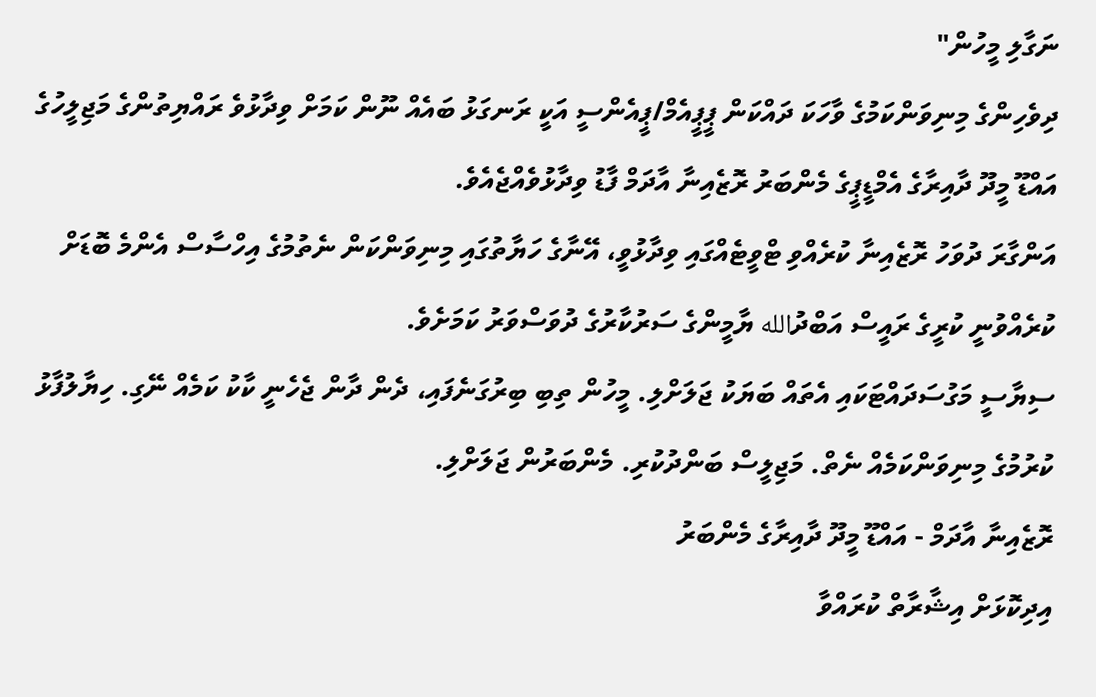ނަގާލި މީހުން"
ދިވެހިންގެ މިނިވަންކަމުގެ ވާހަކަ ދައްކަން ޕީޕީއެމް/ޕީއެންސީ އަކީ ރަނގަޅު ބައެއް ނޫން ކަމަށް ވިދާޅުވެ ރައްޔިތުންގެ މަޖިލީހުގެ އައްޑޫ މީދޫ ދާއިރާގެ އެމްޑީޕީގެ މެންބަރު ރޮޒެއިނާ އާދަމް ފާޑު ވިދާޅުވެއްޖެއެވެ.
އަންގާރަ ދުވަހު ރޮޒެއިނާ ކުރެއްވި ޓްވީޓެއްގައި ވިދާޅުވީ، އޭނާގެ ހަޔާތުގައި މިނިވަންކަން ނެތުމުގެ އިހްސާސް އެންމެ ބޮޑަށް ކުރެއްވުނީ ކުރީގެ ރައީސް އަބްދުالله ޔާމީންގެ ސަރުކާރުގެ ދުވަސްވަރު ކަމަށެވެ.
ސިޔާސީ މަގުސަދައްޓަކައި އެތައް ބަޔަކު ޖަލަށްލި. މީހުން ތިބި ބިރުގަނެފައި، ދެން ދާން ޖެހެނީ ކާކު ކަމެއް ނޭގި. ހިޔާލުފާޅު ކުރުމުގެ މިނިވަންކަމެއް ނެތް. މަޖިލީސް ބަންދުކުރި. މެންބަރުން ޖަލަށްލި.
ރޮޒެއިނާ އާދަމް - އައްޑޫ މީދޫ ދާއިރާގެ މެންބަރު
އިދިކޮޅަށް އިޝާރާތް ކުރައްވާ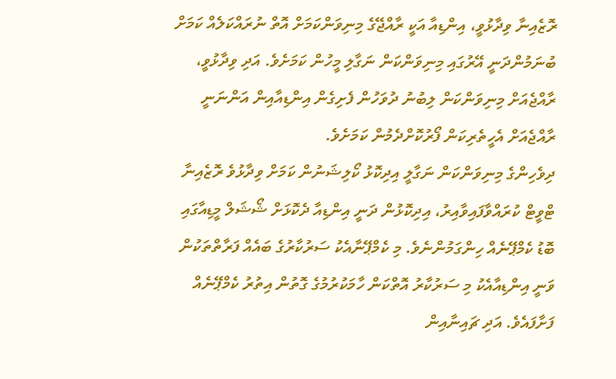ރޮޒެއިނާ ވިދާޅުވީ، އިންޑިއާ އަކީ ރާއްޖޭގެ މިނިވަންކަމަށް އޮތް ނުރައްކަލެއް ކަމަށް ބުނަމުންދަނީ އޭރުގައި މިނިވަންކަން ނަގާލި މީހުން ކަމަށެވެ. އަދި ވިދާޅުވީ، ރާއްޖެއަށް މިނިވަންކަން ލިބުނު ދުވަހުން ފެށިގެން އިންޑިއާއިން އަންނަނީ ރާއްޖެއަށް އެހީތެރިކަން ފޯރުކޮށްދެމުން ކަމަށެވެ.
ދިވެހިންގެ މިނިވަންކަން ނަގާލީ އިދިކޮޅު ކޯލިޝަނުން ކަމަށް ވިދާޅުވެ ރޮޒެއިނާ ޓްވީޓް ކުރައްވާފައިވާއިރު، އިދިކޮޅުން ދަނީ އިންޑިއާ ދެކޮޅަށް ޝޯޝަލް މީޑިއާގައި ބޮޑު ކެމްޕޭނެއް ހިންގަމުންނެވެ. މި ކެމްޕޭނާއެކު ސަރުކާރުގެ ބައެއް ފަރާތްތަކުން ވަނީ އިންޑިއާއެކު މި ސަރުކާރު އޮތްކަން ހާމަކުރުމުގެ ގޮތުން އިތުރު ކެމްޕޭނެއް ފަށާފައެވެ. އަދި ޗައިނާއިން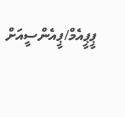ޕީޕީއެމް/ޕީއެންސީއަށް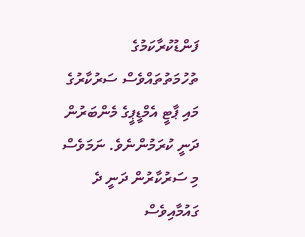ފަންޑުކުރާކަމުގެ ތުހުމަތުތައްވެސް ސަރުކާރުގެ މައި ޕާޓީ އެމްޑީޕީގެ މެންބަރުން ދަނީ ކުރަމުންނެވެ. ނަމަވެސް މި ސަރުކާރުން ދަނީ ދެ ގައުމާއިވެސް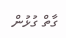ގާތް ގުޅުން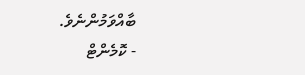ބާއްވަމުންނެވެ.
- ކޮމެންޓް